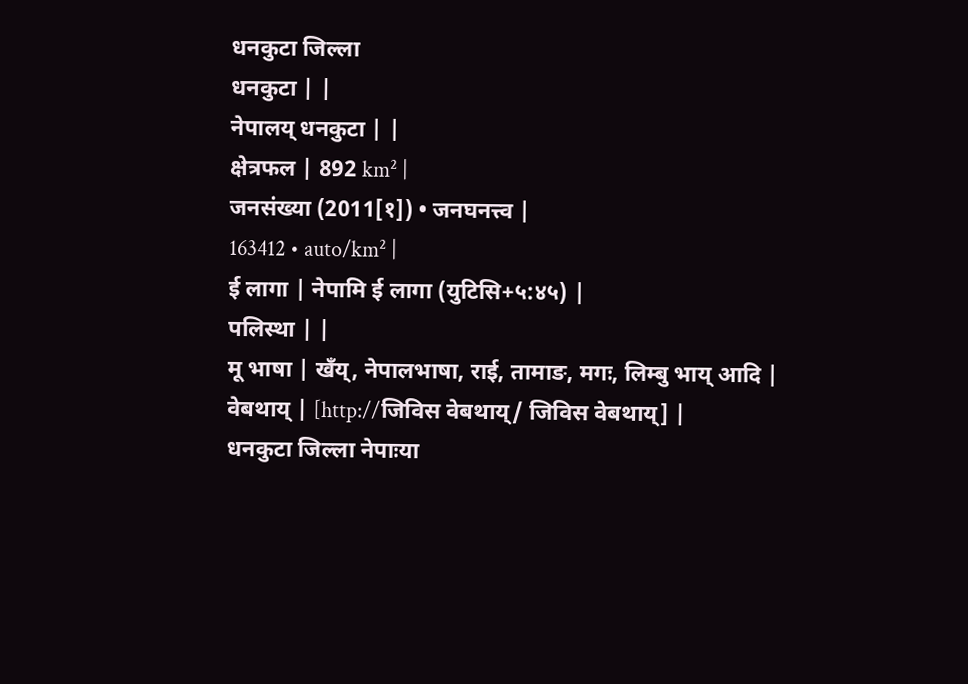धनकुटा जिल्ला
धनकुटा | |
नेपालय् धनकुटा | |
क्षेत्रफल | 892 km² |
जनसंख्या (2011[१]) • जनघनत्त्व |
163412 • auto/km² |
ई लागा | नेपामि ई लागा (युटिसि+५:४५) |
पलिस्था | |
मू भाषा | खँय्, नेपालभाषा, राई, तामाङ, मगः, लिम्बु भाय् आदि |
वेबथाय् | [http://जिविस वेबथाय्/ जिविस वेबथाय्] |
धनकुटा जिल्ला नेपाःया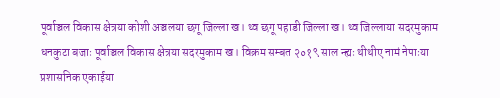पूर्वाञ्चल विकास क्षेत्रया कोशी अञ्चलया छगू जिल्ला ख। थ्व छगू पहाडी जिल्ला ख। थ्व जिल्लाया सदरमुकाम धनकुटा बजाः पूर्वाञ्चल विकास क्षेत्रया सदरमुकाम ख। विक्रम सम्बत २०१९ साल न्ह्यः थीथीए नामं नेपाःया प्रशासनिक एकाईया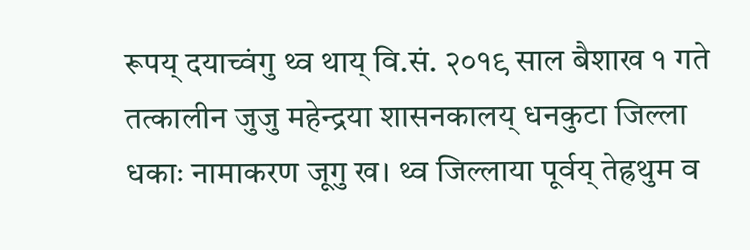रूपय् दयाच्वंगु थ्व थाय् वि.सं. २०१९ साल बैशाख १ गते तत्कालीन जुजु महेन्द्रया शासनकालय् धनकुटा जिल्ला धकाः नामाकरण जूगु ख। थ्व जिल्लाया पूर्वय् तेह्रथुम व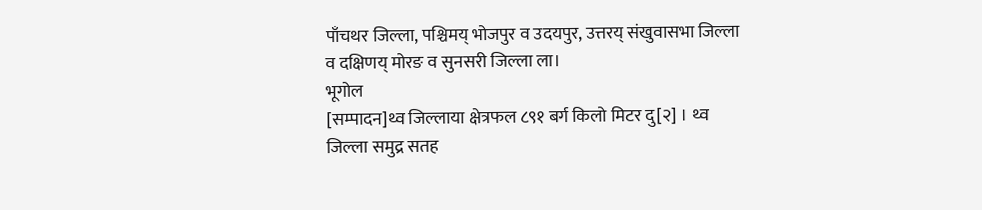पाँचथर जिल्ला, पश्चिमय् भोजपुर व उदयपुर, उत्तरय् संखुवासभा जिल्ला व दक्षिणय् मोरङ व सुनसरी जिल्ला ला।
भूगोल
[सम्पादन]थ्व जिल्लाया क्षेत्रफल ८९१ बर्ग किलो मिटर दु[२] । थ्व जिल्ला समुद्र सतह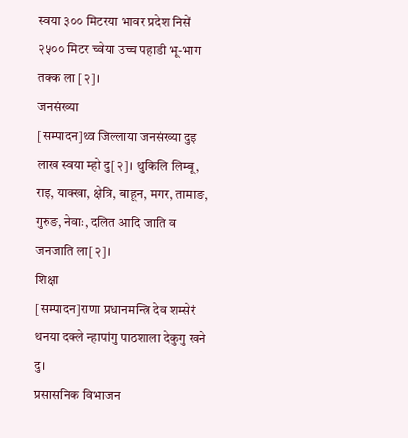स्वया ३०० मिटरया भावर प्रदेश निसें २५०० मिटर च्वेया उच्च पहाडी भू-भाग तक्क ला [२]।
जनसंख्या
[सम्पादन]थ्व जिल्लाया जनसंख्या दुइ लाख स्वया म्हो दु[२]। थुकिलि लिम्बू, राइ, याक्खा, क्षेत्रि, बाहून, मगर, तामाङ, गुरुङ, नेवाः, दलित आदि जाति व जनजाति ला[२]।
शिक्षा
[सम्पादन]राणा प्रधानमन्त्रि देव शम्सेरं थनया दक्ले न्हापांगु पाठशाला देकुगु खने दु।
प्रसासनिक विभाजन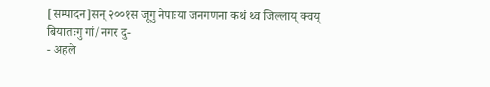[सम्पादन]सन् २००१स जूगु नेपाःया जनगणना कथं थ्व जिल्लाय् क्वय् बियातःगु गां/नगर दु-
- अहले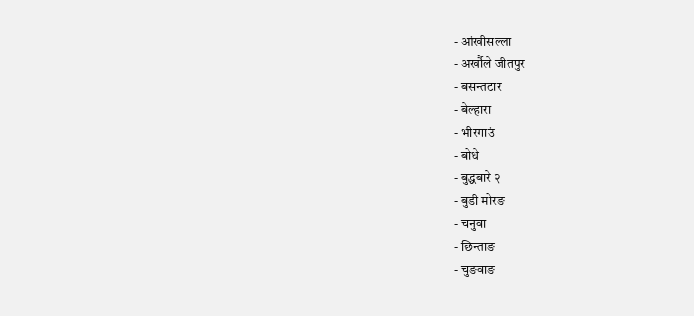- आंखीसल्ला
- अर्खौले जीतपुर
- बसन्तटार
- बेल्हारा
- भीरगाउं
- बोधे
- बुद्धबारे २
- बुडी मोरङ
- चनुवा
- छिन्ताङ
- चुङवाङ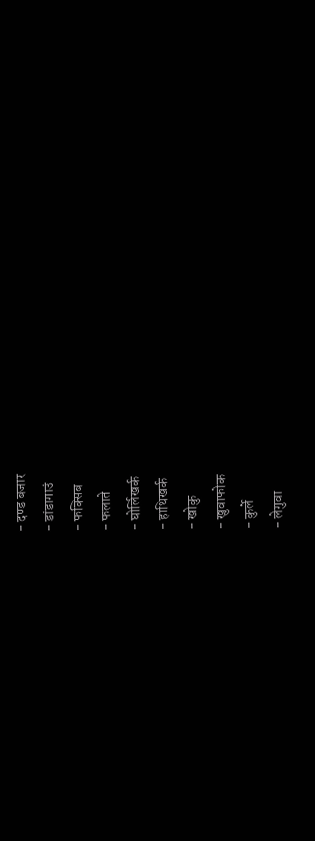- दण्ड बजार
- डांडागाउं
- फक्सिब
- फलाते
- घोर्लिखर्क
- हाथिखर्क
- खोकु
- खुवाफोक
- कुर्ले
- लेगुवा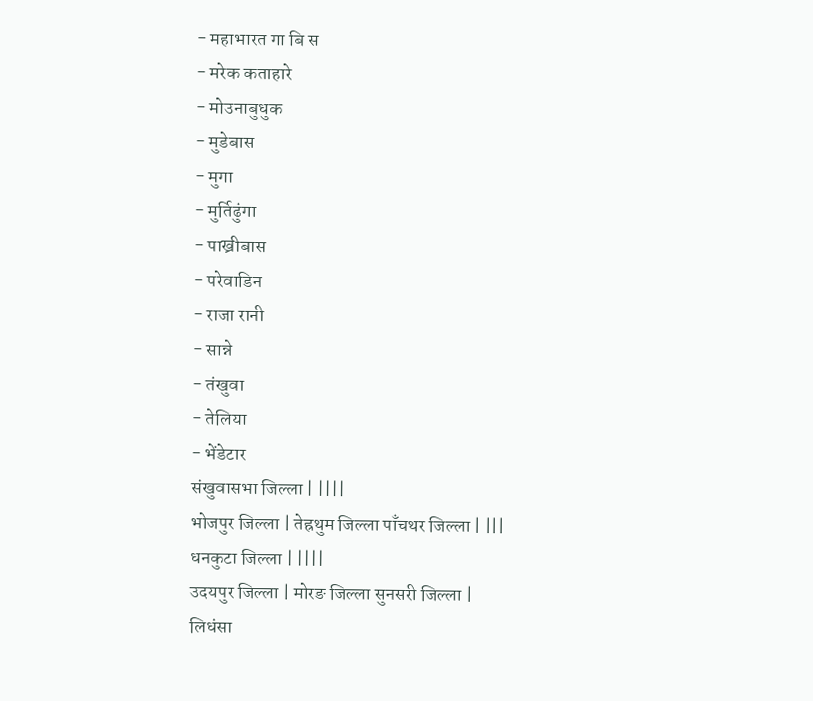- महाभारत गा बि स
- मरेक कताहारे
- मोउनाबुधुक
- मुडेबास
- मुगा
- मुर्तिढुंगा
- पाख्रीबास
- परेवाडिन
- राजा रानी
- सान्ने
- तंखुवा
- तेलिया
- भेंडेटार
संखुवासभा जिल्ला | ||||
भोजपुर जिल्ला | तेह्रथुम जिल्ला पाँचथर जिल्ला | |||
धनकुटा जिल्ला | ||||
उदयपुर जिल्ला | मोरङ जिल्ला सुनसरी जिल्ला |
लिधंसा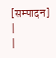[सम्पादन]
|
|